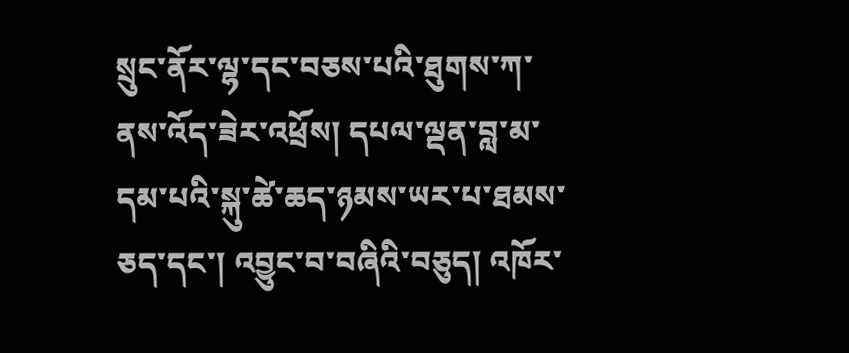སྲུང་ནོར་ལྷ་དང་བཅས་པའི་ཐུགས་ཀ་ནས་འོད་ཟེར་འཕྲོས། དཔལ་ལྡན་བླ་མ་དམ་པའི་སྐུ་ཚེ་ཆད་ཉམས་ཡར་པ་ཐམས་ཅད་དང་། འབྱུང་བ་བཞིའི་བཅུད། འཁོར་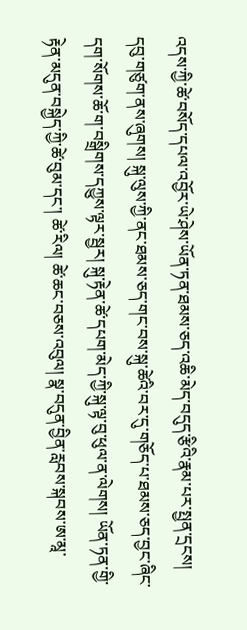འདས་ཀྱི་ཚེ་བསོད་དཔལ་འབྱོར་ཡེ་ཤེས་ཡོན་ཏན་ཐམས་ཅད་འཆི་མེད་བདུད་རྩིའི་རྣམ་པར་སྤྱན་དྲངས། དབུ་གཙུག་ནས་ཞུགས། སྐུ་ལུས་ཀྱི་ནང་ཐམས་ཅད་གང་བས་སྐུ་ཚེའི་བར་དུ་གཅོད་པ་ཐམས་ཅད་བྱང་ཞིང་དག་སོགས་ཆོ་ག་བསྒྲིགས་དཀྱུས་ལྟར་སྦྱར། སྐུ་རྟེན་ཚེ་དཔག་མེད་ཀྱི་སྐུ་ལྟ་བུ་ཕུལ་ན་ལེགས། ཡོན་ཏན་གྱི་རྟེན་མདུན་བསྐྱེད་ཀྱི་ཚེ་བུམ་དང་། ཚེ་རིལ། ཚེ་ཆང་བཅས་འབུལ། སྣ་བདུན་བྱིན་རླབས་སྐབས་ཨ་མཱ་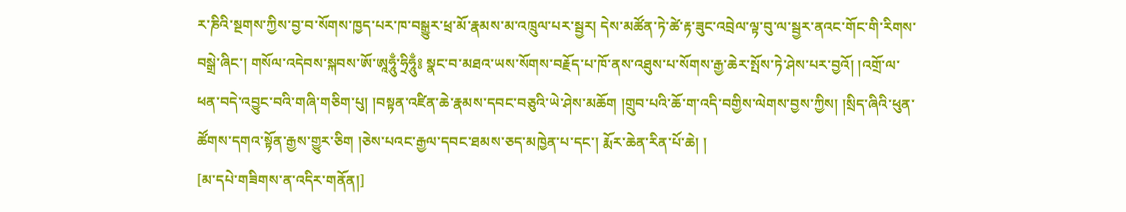ར་ཎིའི་སྔགས་ཀྱིས་བྱ་བ་སོགས་ཁྱད་པར་ཁ་བསྒྱུར་ཕྲ་མོ་རྣམས་མ་འཁྲུལ་པར་སྦྱར། དེས་མཚོན་ཏེ་ཚེ་རྟ་ཟུང་འབྲེལ་ལྟ་བུ་ལ་སྦྱར་ནའང་གོང་གི་རིགས་བསྒྲེ་ཞིང་། གསོལ་འདེབས་སྐབས་ཨོ་ཨཱཧཱུྃ་ཧྲིཧཱུྃ༔ སྣང་བ་མཐའ་ཡས་སོགས་བརྗོད་པ་ཁོ་ནས་འཐུས་པ་སོགས་རྒྱ་ཆེར་སྤོས་ཏེ་ཤེས་པར་བྱའོ། །འགྲོ་ལ་ཕན་བདེ་འབྱུང་བའི་གཞི་གཅིག་པུ། །བསྟན་འཛིན་ཆེ་རྣམས་དབང་བཅུའི་ཡེ་ཤེས་མཆོག །གྲུབ་པའི་ཆོ་ག་འདི་བགྱིས་ལེགས་བྱས་ཀྱིས། །སྲིད་ཞིའི་ཕུན་ཚོགས་དགའ་སྟོན་རྒྱས་གྱུར་ཅིག །ཅེས་པའང་རྒྱལ་དབང་ཐམས་ཅད་མཁྱེན་པ་དང་། རྨོར་ཆེན་རིན་པོ་ཆེ། །
[མ་དཔེ་གཟིགས་ན་འདིར་གནོན།]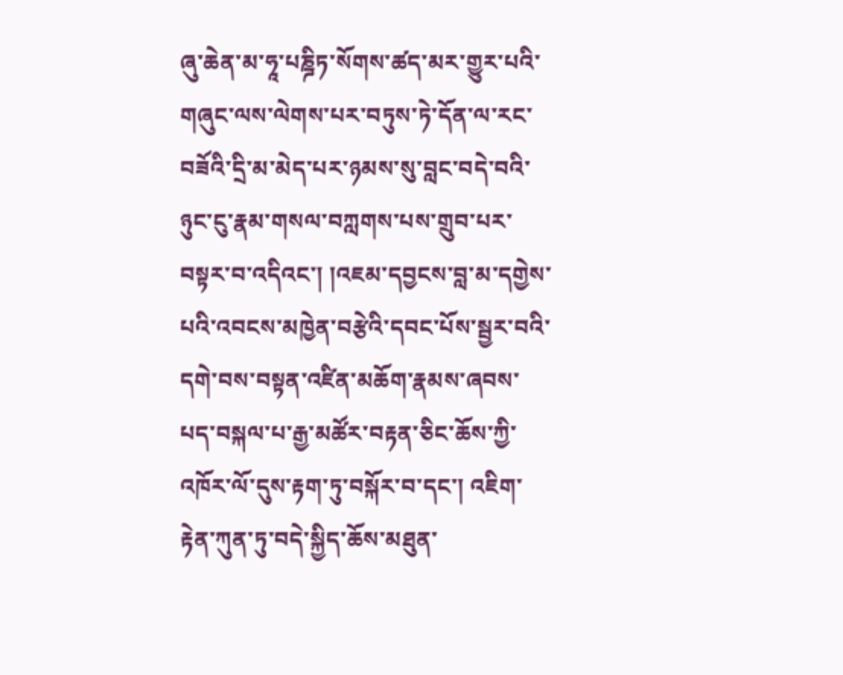ཞུ་ཆེན་མ་ཧཱ་པཎྜིཏ་སོགས་ཚད་མར་གྱུར་པའི་གཞུང་ལས་ལེགས་པར་བཏུས་ཏེ་དོན་ལ་རང་བཟོའི་དྲི་མ་མེད་པར་ཉམས་སུ་བླང་བདེ་བའི་ཉུང་ངུ་རྣམ་གསལ་བཀླགས་པས་གྲུབ་པར་བསྟར་བ་འདིའང་། །འཇམ་དབྱངས་བླ་མ་དགྱེས་པའི་འབངས་མཁྱེན་བརྩེའི་དབང་པོས་སྦྱར་བའི་དགེ་བས་བསྟན་འཛིན་མཆོག་རྣམས་ཞབས་པད་བསྐལ་པ་རྒྱ་མཚོར་བརྟན་ཅིང་ཆོས་ཀྱི་འཁོར་ལོ་དུས་རྟག་ཏུ་བསྐོར་བ་དང་། འཇིག་རྟེན་ཀུན་ཏུ་བདེ་སྐྱིད་ཆོས་མཐུན་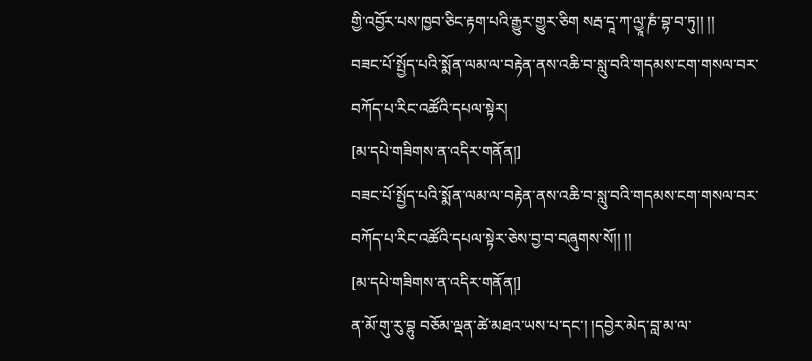གྱི་འབྱོར་པས་ཁྱབ་ཅིང་རྟག་པའི་རྒྱུར་གྱུར་ཅིག སརྦ་དཱ་ཀ་ལྱཱ་ཎཾ་བྷ་བ་ཏུ།། །།
བཟང་པོ་སྤྱོད་པའི་སྨོན་ལམ་ལ་བརྟེན་ནས་འཆི་བ་སླུ་བའི་གདམས་ངག་གསལ་བར་བཀོད་པ་རིང་འཚོའི་དཔལ་སྟེར།
[མ་དཔེ་གཟིགས་ན་འདིར་གནོན།]
བཟང་པོ་སྤྱོད་པའི་སྨོན་ལམ་ལ་བརྟེན་ནས་འཆི་བ་སླུ་བའི་གདམས་ངག་གསལ་བར་བཀོད་པ་རིང་འཚོའི་དཔལ་སྟེར་ཅེས་བྱ་བ་བཞུགས་སོ།། །།
[མ་དཔེ་གཟིགས་ན་འདིར་གནོན།]
ན་མོ་གུ་རུ་བྷུ བཅོམ་ལྡན་ཚེ་མཐའ་ཡས་པ་དང་། །དབྱེར་མེད་བླ་མ་ལ་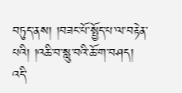བཏུད་ནས། །བཟང་པོ་སྤྱོད་པ་ལ་བརྟེན་པའི། །འཆི་བ་སླུ་བའི་ཆོ་ག་བཤད། འདི་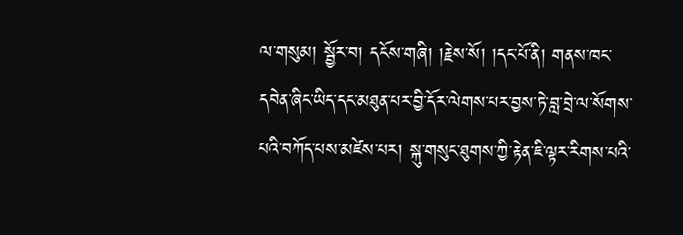ལ་གསུམ། སྦྱོར་བ། དངོས་གཞི། །རྗེས་སོ། །དང་པོ་ནི། གནས་ཁང་དབེན་ཞིང་ཡིད་དང་མཐུན་པར་བྱི་དོར་ལེགས་པར་བྱས་ཏེ་བླ་བྲེ་ལ་སོགས་པའི་བཀོད་པས་མཛེས་པར། སྐུ་གསུང་ཐུགས་ཀྱི་རྟེན་ཇི་ལྟར་རིགས་པའི་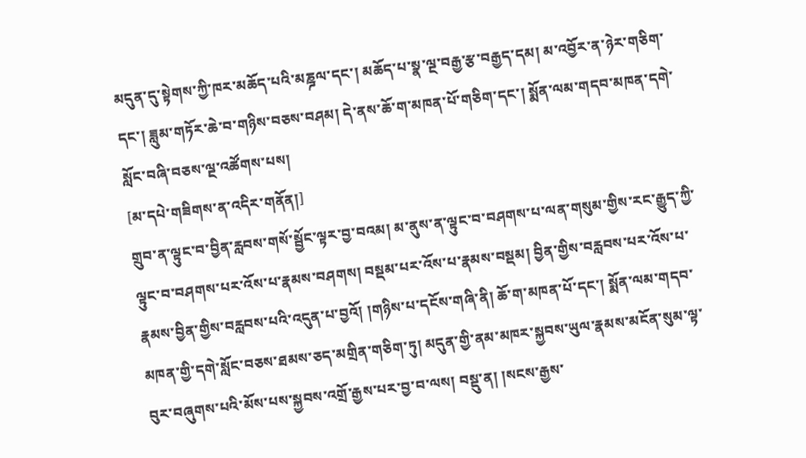མདུན་དུ་སྟེགས་ཀྱི་ཁར་མཆོད་པའི་མཎྜལ་དང་། མཆོད་པ་སྣ་ལྔ་བརྒྱ་རྩ་བརྒྱད་དམ། མ་འབྱོར་ན་ཉེར་གཅིག་དང་། ཟླུམ་གཏོར་ཆེ་བ་གཉིས་བཅས་བཤམ། དེ་ནས་ཆོ་ག་མཁན་པོ་གཅིག་དང་། སྨོན་ལམ་གདབ་མཁན་དགེ་སློང་བཞི་བཅས་ལྔ་འཚོགས་པས།
[མ་དཔེ་གཟིགས་ན་འདིར་གནོན།]
གྲུབ་ན་ལྟུང་བ་བྱིན་རླབས་གསོ་སྦྱོང་ལྟར་བྱ་བའམ། མ་ནུས་ན་ལྟུང་བ་བཤགས་པ་ལན་གསུམ་གྱིས་རང་རྒྱུད་ཀྱི་ལྟུང་བ་བཤགས་པར་འོས་པ་རྣམས་བཤགས། བསྡམ་པར་འོས་པ་རྣམས་བསྡམ། བྱིན་གྱིས་བརླབས་པར་འོས་པ་རྣམས་བྱིན་གྱིས་བརླབས་པའི་འདུན་པ་བྱའོ། །གཉིས་པ་དངོས་གཞི་ནི། ཆོ་ག་མཁན་པོ་དང་། སྨོན་ལམ་གདབ་མཁན་གྱི་དགེ་སློང་བཅས་ཐམས་ཅད་མགྲིན་གཅིག་ཏུ། མདུན་གྱི་ནམ་མཁར་སྐྱབས་ཡུལ་རྣམས་མངོན་སུམ་ལྟ་བུར་བཞུགས་པའི་མོས་པས་སྐྱབས་འགྲོ་རྒྱས་པར་བྱ་བ་ལས། བསྡུ་ན། །སངས་རྒྱས་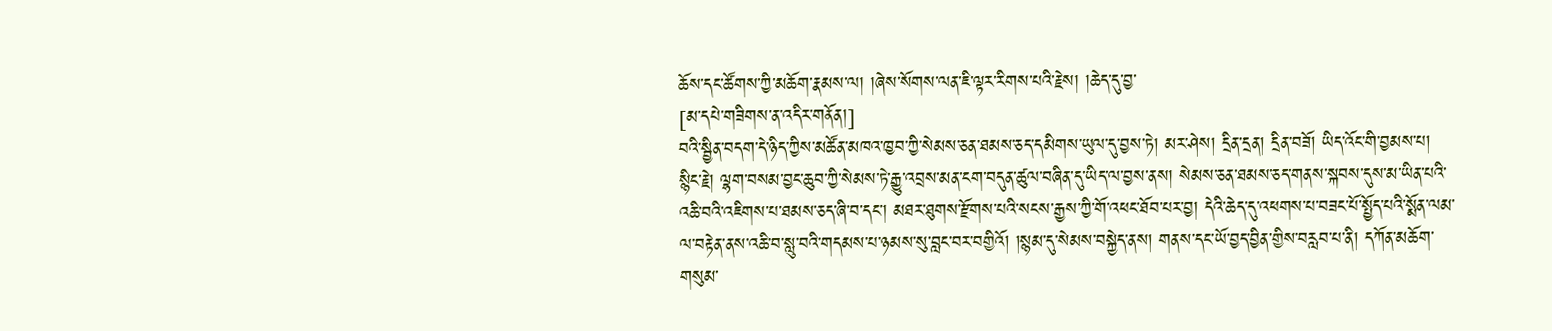ཆོས་དང་ཚོགས་ཀྱི་མཆོག་རྣམས་ལ། །ཞེས་སོགས་ལན་ཇི་ལྟར་རིགས་པའི་རྗེས། །ཆེད་དུ་བྱ་
[མ་དཔེ་གཟིགས་ན་འདིར་གནོན།]
བའི་སྦྱིན་བདག་དེ་ཉིད་ཀྱིས་མཚོན་མཁའ་ཁྱབ་ཀྱི་སེམས་ཅན་ཐམས་ཅད་དམིགས་ཡུལ་དུ་བྱས་ཏེ། མར་ཤེས། དྲིན་དྲན། དྲིན་བཟོ། ཡིད་འོང་གི་བྱམས་པ། སྙིང་རྗེ། ལྷག་བསམ་བྱང་ཆུབ་ཀྱི་སེམས་ཏེ་རྒྱུ་འབྲས་མན་ངག་བདུན་ཚུལ་བཞིན་དུ་ཡིད་ལ་བྱས་ནས། སེམས་ཅན་ཐམས་ཅད་གནས་སྐབས་དུས་མ་ཡིན་པའི་འཆི་བའི་འཇིགས་པ་ཐམས་ཅད་ཞི་བ་དང་། མཐར་ཐུགས་རྫོགས་པའི་སངས་རྒྱས་ཀྱི་གོ་འཕང་ཐོབ་པར་བྱ། དེའི་ཆེད་དུ་འཕགས་པ་བཟང་པོ་སྤྱོད་པའི་སྨོན་ལམ་ལ་བརྟེན་ནས་འཆི་བ་སླུ་བའི་གདམས་པ་ཉམས་སུ་བླང་བར་བགྱིའོ། །སྙམ་དུ་སེམས་བསྐྱེད་ནས། གནས་དང་ཡོ་བྱད་བྱིན་གྱིས་བརླབ་པ་ནི། དཀོན་མཆོག་གསུམ་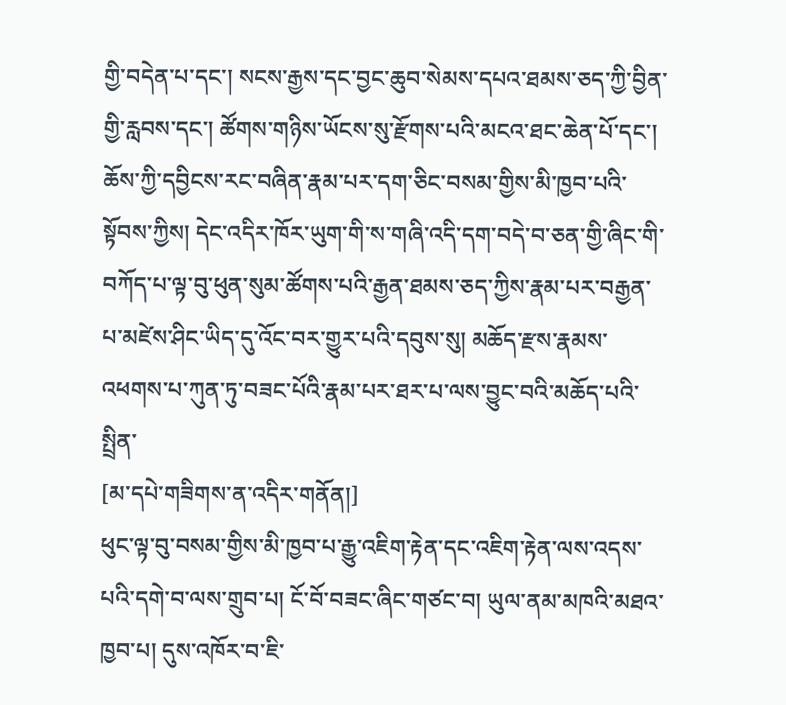གྱི་བདེན་པ་དང་། སངས་རྒྱས་དང་བྱང་ཆུབ་སེམས་དཔའ་ཐམས་ཅད་ཀྱི་བྱིན་གྱི་རླབས་དང་། ཚོགས་གཉིས་ཡོངས་སུ་རྫོགས་པའི་མངའ་ཐང་ཆེན་པོ་དང་། ཆོས་ཀྱི་དབྱིངས་རང་བཞིན་རྣམ་པར་དག་ཅིང་བསམ་གྱིས་མི་ཁྱབ་པའི་སྟོབས་ཀྱིས། དེང་འདིར་ཁོར་ཡུག་གི་ས་གཞི་འདི་དག་བདེ་བ་ཅན་གྱི་ཞིང་གི་བཀོད་པ་ལྟ་བུ་ཕུན་སུམ་ཚོགས་པའི་རྒྱན་ཐམས་ཅད་ཀྱིས་རྣམ་པར་བརྒྱན་པ་མཛེས་ཤིང་ཡིད་དུ་འོང་བར་གྱུར་པའི་དབུས་སུ། མཆོད་རྫས་རྣམས་འཕགས་པ་ཀུན་ཏུ་བཟང་པོའི་རྣམ་པར་ཐར་པ་ལས་བྱུང་བའི་མཆོད་པའི་སྤྲིན་
[མ་དཔེ་གཟིགས་ན་འདིར་གནོན།]
ཕུང་ལྟ་བུ་བསམ་གྱིས་མི་ཁྱབ་པ་རྒྱུ་འཇིག་རྟེན་དང་འཇིག་རྟེན་ལས་འདས་པའི་དགེ་བ་ལས་གྲུབ་པ། ངོ་བོ་བཟང་ཞིང་གཙང་བ། ཡུལ་ནམ་མཁའི་མཐའ་ཁྱབ་པ། དུས་འཁོར་བ་ཇི་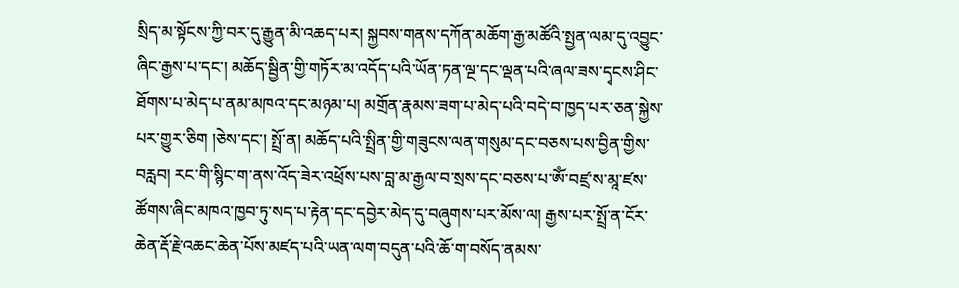སྲིད་མ་སྟོངས་ཀྱི་བར་དུ་རྒྱུན་མི་འཆད་པར། སྐྱབས་གནས་དཀོན་མཆོག་རྒྱ་མཚོའི་སྤྱན་ལམ་དུ་འབྱུང་ཞིང་རྒྱས་པ་དང་། མཆོད་སྦྱིན་གྱི་གཏོར་མ་འདོད་པའི་ཡོན་ཏན་ལྔ་དང་ལྡན་པའི་ཞལ་ཟས་དྭངས་ཤིང་ཐོགས་པ་མེད་པ་ནམ་མཁའ་དང་མཉམ་པ། མགྲོན་རྣམས་ཟག་པ་མེད་པའི་བདེ་བ་ཁྱད་པར་ཅན་སྐྱེས་པར་གྱུར་ཅིག །ཅེས་དང་། སྤྲོ་ན། མཆོད་པའི་སྤྲིན་གྱི་གཟུངས་ལན་གསུམ་དང་བཅས་པས་བྱིན་གྱིས་བརླབ། རང་གི་སྙིང་ག་ནས་འོད་ཟེར་འཕྲོས་པས་བླ་མ་རྒྱལ་བ་སྲས་དང་བཅས་པ་ཨོཾ་བཛྲ་ས་མཱ་ཛས་ཚོགས་ཞིང་མཁའ་ཁྱབ་ཏུ་སད་པ་རྟེན་དང་དབྱེར་མེད་དུ་བཞུགས་པར་མོས་ལ། རྒྱས་པར་སྤྲོ་ན་ངོར་ཆེན་རྡོ་རྗེ་འཆང་ཆེན་པོས་མཛད་པའི་ཡན་ལག་བདུན་པའི་ཆོ་ག་བསོད་ནམས་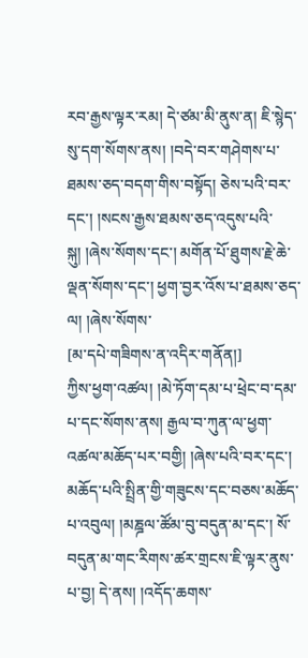རབ་རྒྱས་ལྟར་རམ། དེ་ཙམ་མི་ནུས་ན། ཇི་སྙེད་སུ་དག་སོགས་ནས། །བདེ་བར་གཤེགས་པ་ཐམས་ཅད་བདག་གིས་བསྟོད། ཅེས་པའི་བར་དང་། །སངས་རྒྱས་ཐམས་ཅད་འདུས་པའི་སྐུ། །ཞེས་སོགས་དང་། མགོན་པོ་ཐུགས་རྗེ་ཆེ་ལྡན་སོགས་དང་། ཕྱག་བྱར་འོས་པ་ཐམས་ཅད་ལ། །ཞེས་སོགས་
[མ་དཔེ་གཟིགས་ན་འདིར་གནོན།]
ཀྱིས་ཕྱག་འཚལ། །མེ་ཏོག་དམ་པ་ཕྲེང་བ་དམ་པ་དང་སོགས་ནས། རྒྱལ་བ་ཀུན་ལ་ཕྱག་འཚལ་མཆོད་པར་བགྱི། །ཞེས་པའི་བར་དང་། མཆོད་པའི་སྤྲིན་གྱི་གཟུངས་དང་བཅས་མཆོད་པ་འབུལ། །མཎྜལ་ཚོམ་བུ་བདུན་མ་དང་། སོ་བདུན་མ་གང་རིགས་ཚར་གྲངས་ཇི་ལྟར་ནུས་པ་བྱ། དེ་ནས། །འདོད་ཆགས་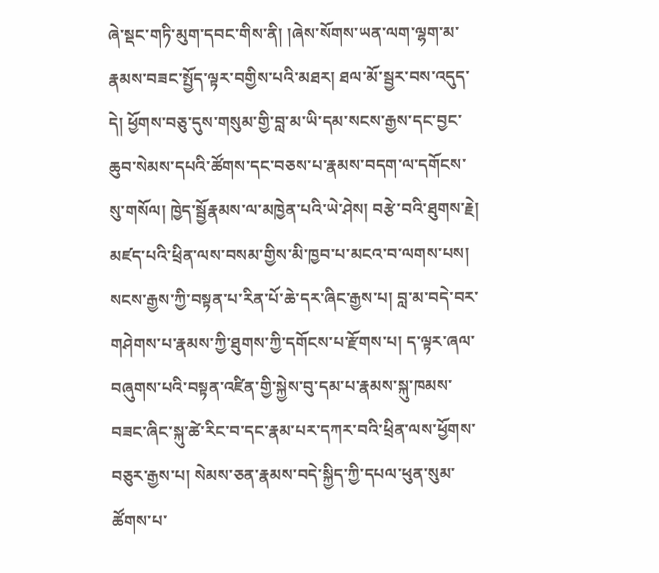ཞེ་སྡང་གཏི་མུག་དབང་གིས་ནི། །ཞེས་སོགས་ཡན་ལག་ལྷག་མ་རྣམས་བཟང་སྤྱོད་ལྟར་བགྱིས་པའི་མཐར། ཐལ་མོ་སྦྱར་བས་འདུད་དེ། ཕྱོགས་བཅུ་དུས་གསུམ་གྱི་བླ་མ་ཡི་དམ་སངས་རྒྱས་དང་བྱང་ཆུབ་སེམས་དཔའི་ཚོགས་དང་བཅས་པ་རྣམས་བདག་ལ་དགོངས་སུ་གསོལ། ཁྱེད་སྦྱོརྣམས་ལ་མཁྱེན་པའི་ཡེ་ཤེས། བརྩེ་བའི་ཐུགས་རྗེ། མཛད་པའི་ཕྲིན་ལས་བསམ་གྱིས་མི་ཁྱབ་པ་མངའ་བ་ལགས་པས། སངས་རྒྱས་ཀྱི་བསྟན་པ་རིན་པོ་ཆེ་དར་ཞིང་རྒྱས་པ། བླ་མ་བདེ་བར་གཤེགས་པ་རྣམས་ཀྱི་ཐུགས་ཀྱི་དགོངས་པ་རྫོགས་པ། ད་ལྟར་ཞལ་བཞུགས་པའི་བསྟན་འཛིན་གྱི་སྐྱེས་བུ་དམ་པ་རྣམས་སྐུ་ཁམས་བཟང་ཞིང་སྐུ་ཚེ་རིང་བ་དང་རྣམ་པར་དཀར་བའི་ཕྲིན་ལས་ཕྱོགས་བཅུར་རྒྱས་པ། སེམས་ཅན་རྣམས་བདེ་སྐྱིད་ཀྱི་དཔལ་ཕུན་སུམ་ཚོགས་པ་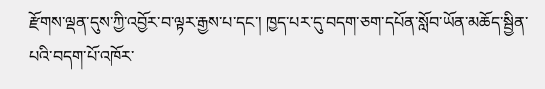རྫོགས་ལྡན་དུས་ཀྱི་འབྱོར་བ་ལྟར་རྒྱས་པ་དང་། ཁྱད་པར་དུ་བདག་ཅག་དཔོན་སློབ་ཡོན་མཆོད་སྦྱིན་པའི་བདག་པོ་འཁོར་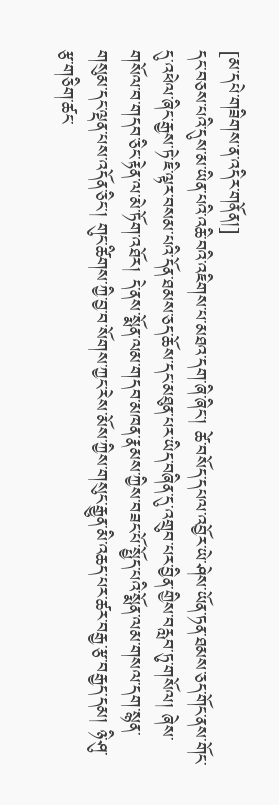[མ་དཔེ་གཟིགས་ན་འདིར་གནོན།]
དང་བཅས་པའི་དུས་མ་ཡིན་པའི་འཆི་བའི་འཇིགས་པ་མཐའ་དག་ཞི་ཞིང་། ཚེ་བསོད་དཔལ་འབྱོར་ཡེ་ཤེས་ཡོན་ཏན་ཐམས་ཅད་གོང་ནས་གོང་དུ་འཕེལ་ཞིང་རྒྱས་ཏེ་ཇི་ལྟར་བསམ་པའི་དོན་ཐམས་ཅད་ཆོས་དང་མཐུན་པར་ཡིད་བཞིན་དུ་འགྲུབ་པར་བྱིན་གྱིས་བརླབ་ཏུ་གསོལ། ཞེས་གསོལ་བ་གདབ་ཅིང་རྟེན་ལ་མེ་ཏོག་འཐོར། དེ་ནས་སྨོན་ལམ་གདབ་མཁན་རྣམས་ཀྱིས་བཟང་པོ་སྤྱོད་པའི་སྨོན་ལམ་གསལ་དག་སྙན་གསུམ་དང་ལྡན་པས་འདོན་ཅིང་། གུང་ཚིགས་ཀྱི་བྱ་བ་སོགས་ཀྱང་རེས་མོས་ཀྱིས་གསུང་རྒྱུན་མི་འཆད་པར་ཚར་བརྒྱ་རྩ་བརྒྱད་དམ། ཉི་ཤུ་རྩ་གཅིག་ཚང་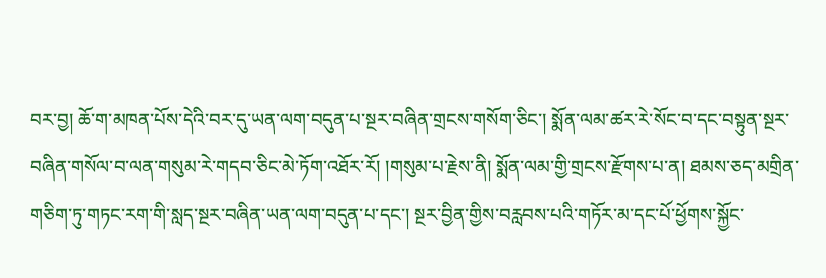བར་བྱ། ཆོ་ག་མཁན་པོས་དེའི་བར་དུ་ཡན་ལག་བདུན་པ་སྔར་བཞིན་གྲངས་གསོག་ཅིང་། སྨོན་ལམ་ཚར་རེ་སོང་བ་དང་བསྟུན་སྔར་བཞིན་གསོལ་བ་ལན་གསུམ་རེ་གདབ་ཅིང་མེ་ཏོག་འཐོར་རོ། །གསུམ་པ་རྗེས་ནི། སྨོན་ལམ་གྱི་གྲངས་རྫོགས་པ་ན། ཐམས་ཅད་མགྲིན་གཅིག་ཏུ་གཏང་རག་གི་སླད་སྔར་བཞིན་ཡན་ལག་བདུན་པ་དང་། སྔར་བྱིན་གྱིས་བརླབས་པའི་གཏོར་མ་དང་པོ་ཕྱོགས་སྐྱོང་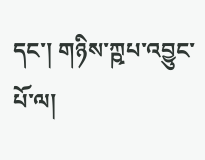དང་། གཉིས་ཀྵཔ་འབྱུང་པོ་ལ།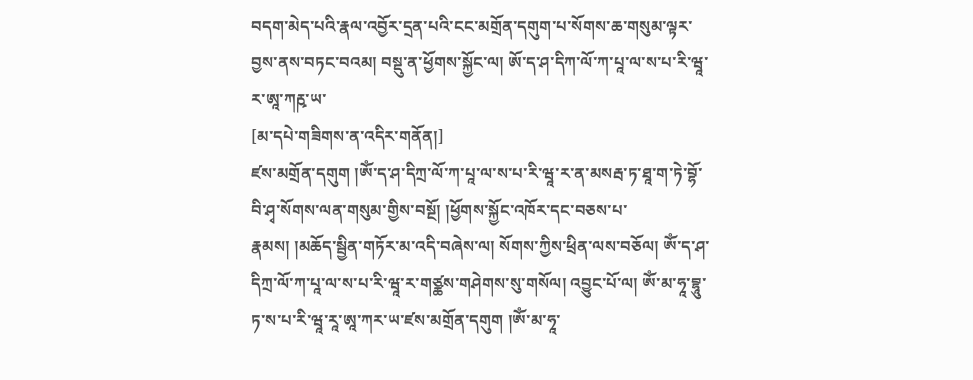བདག་མེད་པའི་རྣལ་འབྱོར་དྲན་པའི་ངང་མགྲོན་དགུག་པ་སོགས་ཆ་གསུམ་ལྟར་བྱས་ནས་བཏང་བའམ། བསྡུ་ན་ཕྱོགས་སྐྱོང་ལ། ཨོ་ད་ཤ་དིཀ་ལོ་ཀ་པཱ་ལ་ས་པ་རི་ཝཱ་ར་ཨཱ་ཀརྵ་ཡ་
[མ་དཔེ་གཟིགས་ན་འདིར་གནོན།]
ཛས་མགྲོན་དགུག །ཨོཾ་ད་ཤ་དིཀྲ་ལོ་ཀ་པཱ་ལ་ས་པ་རི་ཝཱ་ར་ན་མསརྦ་ཏ་ཐཱ་ག་ཏེ་བྷོ་བི་ཤྭ་སོགས་ལན་གསུམ་གྱིས་བསྔོ། །ཕྱོགས་སྐྱོང་འཁོར་དང་བཅས་པ་རྣམས། །མཆོད་སྦྱིན་གཏོར་མ་འདི་བཞེས་ལ། སོགས་ཀྱིས་ཕྲིན་ལས་བཅོལ། ཨོཾ་ད་ཤ་དིཀྲ་ལོ་ཀ་པཱ་ལ་ས་པ་རི་ཝཱ་ར་གཙྪས་གཤེགས་སུ་གསོལ། འབྱུང་པོ་ལ། ༀ་མ་ཧཱ་བྷཱུ་ཏ་ས་པ་རི་ཝཱ་རཱ་ཨཱ་ཀར་ཡ་ཛས་མགྲོན་དགུག །ཨོཾ་མ་ཧཱ་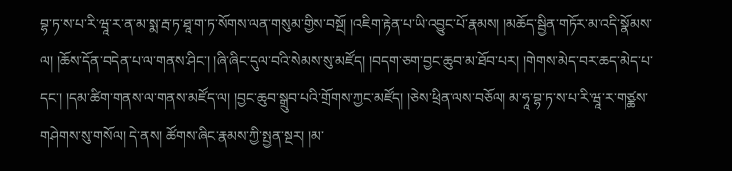བྷ་ཏ་ས་པ་རི་ཝཱ་ར་ན་མ་སྨ་རྦ་ཏ་ཐཱ་ག་ཏ་སོགས་ལན་གསུམ་གྱིས་བསྔོ། །འཇིག་རྟེན་པ་ཡི་འབྱུང་པོ་རྣམས། །མཆོད་སྦྱིན་གཏོར་མ་འདི་སྣོམས་ལ། །ཆོས་དོན་བདེན་པ་ལ་གནས་ཤིང་། །ཞི་ཞིང་དུལ་བའི་སེམས་སུ་མཛོད། །བདག་ཅག་བྱང་ཆུབ་མ་ཐོབ་པར། །གེགས་མེད་བར་ཆད་མེད་པ་དང་། །དམ་ཚིག་གནས་ལ་གནས་མཛོད་ལ། །བྱང་ཆུབ་སྒྲུབ་པའི་གྲོགས་ཀྱང་མཛོད། །ཅེས་ཕྲིན་ལས་བཅོལ། མ་ཧཱ་བྷ་ཏ་ས་པ་རི་ཝཱ་ར་གཙྪས་གཤེགས་སུ་གསོལ། དེ་ནས། ཚོགས་ཞིང་རྣམས་ཀྱི་སྤྱན་སྔར། །མ་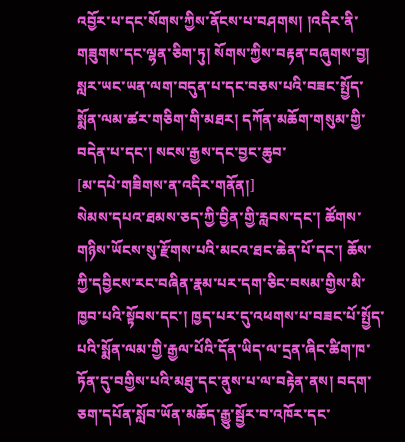འབྱོར་པ་དང་སོགས་ཀྱིས་ནོངས་པ་བཤགས། །འདིར་ནི་གཟུགས་དང་ལྷན་ཅིག་ཏུ། སོགས་ཀྱིས་བརྟན་བཞུགས་བྱ། སླར་ཡང་ཡན་ལག་བདུན་པ་དང་བཅས་པའི་བཟང་སྤྱོད་སྨོན་ལམ་ཚར་གཅིག་གི་མཐར། དཀོན་མཆོག་གསུམ་གྱི་བདེན་པ་དང་། སངས་རྒྱས་དང་བྱང་ཆུབ་
[མ་དཔེ་གཟིགས་ན་འདིར་གནོན།]
སེམས་དཔའ་ཐམས་ཅད་ཀྱི་བྱིན་གྱི་རླབས་དང་། ཚོགས་གཉིས་ཡོངས་སུ་རྫོགས་པའི་མངའ་ཐང་ཆེན་པོ་དང་། ཆོས་ཀྱི་དབྱིངས་རང་བཞིན་རྣམ་པར་དག་ཅིང་བསམ་གྱིས་མི་ཁྱབ་པའི་སྟོབས་དང་། ཁྱད་པར་དུ་འཕགས་པ་བཟང་པོ་སྤྱོད་པའི་སྨོན་ལམ་གྱི་རྒྱལ་པོའི་དོན་ཡིད་ལ་དྲན་ཞིང་ཚིག་ཁ་ཏོན་དུ་བགྱིས་པའི་མཐུ་དང་ནུས་པ་ལ་བརྟེན་ནས། བདག་ཅག་དཔོན་སློབ་ཡོན་མཆོད་རྒྱུ་སྦྱོར་བ་འཁོར་དང་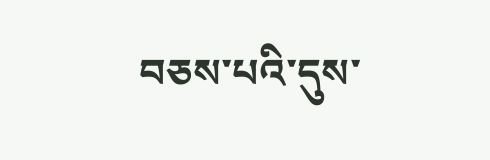བཅས་པའི་དུས་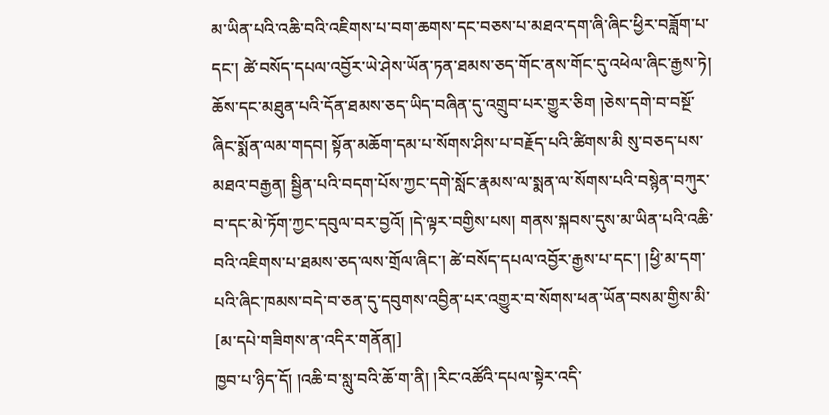མ་ཡིན་པའི་འཆི་བའི་འཇིགས་པ་བག་ཆགས་དང་བཅས་པ་མཐའ་དག་ཞི་ཞིང་ཕྱིར་བཟློག་པ་དང་། ཚེ་བསོད་དཔལ་འབྱོར་ཡེ་ཤེས་ཡོན་ཏན་ཐམས་ཅད་གོང་ནས་གོང་དུ་འཕེལ་ཞིང་རྒྱས་ཏེ། ཆོས་དང་མཐུན་པའི་དོན་ཐམས་ཅད་ཡིད་བཞིན་དུ་འགྲུབ་པར་གྱུར་ཅིག །ཅེས་དགེ་བ་བསྔོ་ཞིང་སྨོན་ལམ་གདབ། སྟོན་མཆོག་དམ་པ་སོགས་ཤིས་པ་བརྗོད་པའི་ཚིགས་མི སུ་བཅད་པས་མཐའ་བརྒྱན། སྦྱིན་པའི་བདག་པོས་ཀྱང་དགེ་སློང་རྣམས་ལ་སྨན་ལ་སོགས་པའི་བསྙེན་བཀུར་བ་དང་མེ་ཏོག་ཀྱང་དབུལ་བར་བྱའོ། །དེ་ལྟར་བགྱིས་པས། གནས་སྐབས་དུས་མ་ཡིན་པའི་འཆི་བའི་འཇིགས་པ་ཐམས་ཅད་ལས་གྲོལ་ཞིང་། ཚེ་བསོད་དཔལ་འབྱོར་རྒྱས་པ་དང་། །ཕྱི་མ་དག་པའི་ཞིང་ཁམས་བདེ་བ་ཅན་དུ་དབུགས་འབྱིན་པར་འགྱུར་བ་སོགས་ཕན་ཡོན་བསམ་གྱིས་མི་
[མ་དཔེ་གཟིགས་ན་འདིར་གནོན།]
ཁྱབ་པ་ཉིད་དོ། །འཆི་བ་སླུ་བའི་ཆོ་ག་ནི། །རིང་འཚོའི་དཔལ་སྟེར་འདི་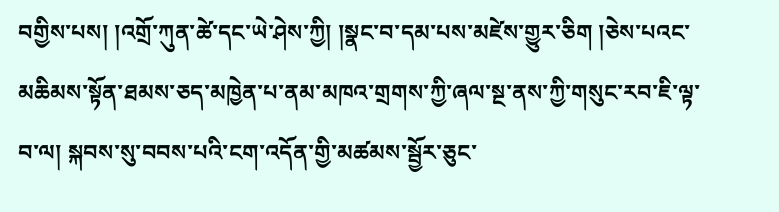བགྱིས་པས། །འགྲོ་ཀུན་ཚེ་དང་ཡེ་ཤེས་ཀྱི། །སྣང་བ་དམ་པས་མཛེས་གྱུར་ཅིག །ཅེས་པའང་མཆིམས་སྟོན་ཐམས་ཅད་མཁྱེན་པ་ནམ་མཁའ་གྲགས་ཀྱི་ཞལ་སྔ་ནས་ཀྱི་གསུང་རབ་ཇི་ལྟ་བ་ལ། སྐབས་སུ་བབས་པའི་ངག་འདོན་གྱི་མཚམས་སྦྱོར་ཅུང་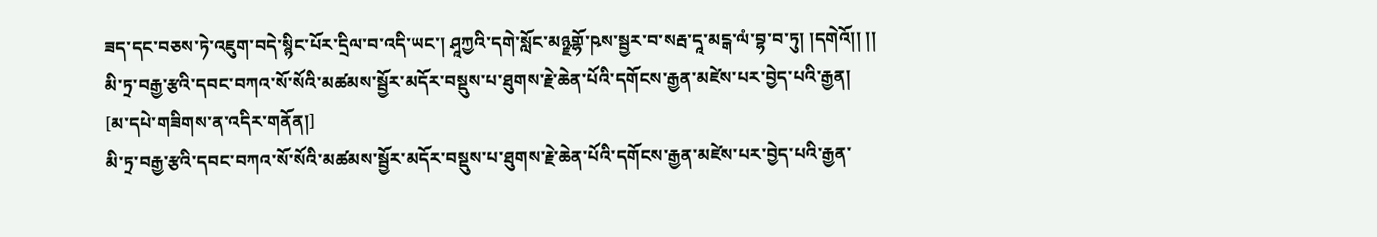ཟད་དང་བཅས་ཏེ་འཇུག་བདེ་སྙིང་པོར་དྲིལ་བ་འདི་ཡང་། ཤཱཀྱའི་དགེ་སློང་མཉྫགྷོ་ཥས་སྦྱར་བ་སརྦ་དཱ་མངྒ་ལཾ་བྷ་བ་ཏུ། །དགེའོ།། །།
མི་ཏྲ་བརྒྱ་རྩའི་དབང་བཀའ་སོ་སོའི་མཚམས་སྦྱོར་མདོར་བསྡུས་པ་ཐུགས་རྗེ་ཆེན་པོའི་དགོངས་རྒྱན་མཛེས་པར་བྱེད་པའི་རྒྱན།
[མ་དཔེ་གཟིགས་ན་འདིར་གནོན།]
མི་ཏྲ་བརྒྱ་རྩའི་དབང་བཀའ་སོ་སོའི་མཚམས་སྦྱོར་མདོར་བསྡུས་པ་ཐུགས་རྗེ་ཆེན་པོའི་དགོངས་རྒྱན་མཛེས་པར་བྱེད་པའི་རྒྱན་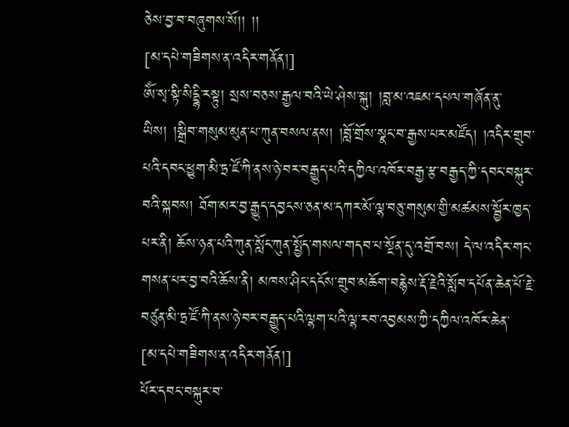ཅེས་བྱ་བ་བཞུགས་སོ།། །།
[མ་དཔེ་གཟིགས་ན་འདིར་གནོན།]
ཨོཾ་སྭ་སྟི་སིདྡྷི་རསྟུ། སྲས་བཅས་རྒྱལ་བའི་ཡེ་ཤེས་སྐུ། །བླ་མ་འཇམ་དཔལ་གཞོན་ནུ་ཡིས། །སྒྲིབ་གསུམ་མུན་པ་ཀུན་བསལ་ནས། །བློ་གྲོས་སྣང་བ་རྒྱས་པར་མཛོད། །འདིར་གྲུབ་པའི་དབང་ཕྱུག་མི་ཏྲ་ཛོ་ཀི་ནས་ཉེ་བར་བརྒྱུད་པའི་དཀྱིལ་འཁོར་བརྒྱ་རྩ་བརྒྱད་ཀྱི་དབང་བསྐུར་བའི་སྐབས། ཐོག་མར་བྱ་རྒྱུད་དབྱངས་ཅན་མ་དཀར་མོ་ལྷ་བཅུ་གསུམ་གྱི་མཚམས་སྦྱོར་ཁྱད་པར་ནི། ཆོས་ཉན་པའི་ཀུན་སློང་ཀུན་སྤྱོད་གསལ་གདབ་པ་སྔོན་དུ་འགྲོ་བས། དེ་ལ་འདིར་གང་གསན་པར་བྱ་བའི་ཆོས་ནི། མཁས་ཤིང་དངོས་གྲུབ་མཆོག་བརྙེས་རྡོ་རྗེའི་སློབ་དཔོན་ཆེན་པོ་རྗེ་བཙུན་མི་ཏྲ་ཛོ་ཀི་ནས་ཉེ་བར་བརྒྱུད་པའི་ལྷག་པའི་ལྷ་རབ་འབྱམས་ཀྱི་དཀྱིལ་འཁོར་ཆེན་
[མ་དཔེ་གཟིགས་ན་འདིར་གནོན།]
པོར་དབང་བསྐུར་བ་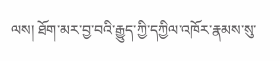ལས། ཐོག་མར་བྱ་བའི་རྒྱུད་ཀྱི་དཀྱིལ་འཁོར་རྣམས་སུ་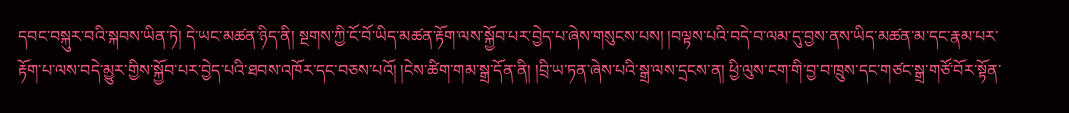དབང་བསྐུར་བའི་སྐབས་ཡིན་ཏེ། དེ་ཡང་མཚན་ཉིད་ནི། སྔགས་ཀྱི་ངོ་བོ་ཡིད་མཚན་རྟོག་ལས་སྐྱོབ་པར་བྱེད་པ་ཞེས་གསུངས་པས། །བལྟས་པའི་བདེ་བ་ལམ་དུ་བྱས་ནས་ཡིད་མཚན་མ་དང་རྣམ་པར་རྟོག་པ་ལས་བདེ་མྱུར་གྱིས་སྐྱོབ་པར་བྱེད་པའི་ཐབས་འཁོར་དང་བཅས་པའོ། །ངེས་ཚིག་གམ་སྒྲ་དོན་ནི། །བྲི་ཡ་ཏན་ཞེས་པའི་སྒྲ་ལས་དྲངས་ན། ཕྱི་ལུས་ངག་གི་བྱ་བ་ཁྲུས་དང་གཙང་སྒྲ་གཙོ་བོར་སྟོན་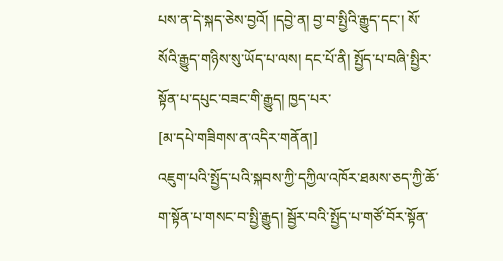པས་ན་དེ་སྐད་ཅེས་བྱའོ། །དབྱེ་ན། བྱ་བ་སྤྱིའི་རྒྱུད་དང་། སོ་སོའི་རྒྱུད་གཉིས་སུ་ཡོད་པ་ལས། དང་པོ་ནི། སྤྱོད་པ་བཞི་སྤྱིར་སྟོན་པ་དཔུང་བཟང་གི་རྒྱུད། ཁྱད་པར་
[མ་དཔེ་གཟིགས་ན་འདིར་གནོན།]
འཇུག་པའི་སྤྱོད་པའི་སྐབས་ཀྱི་དཀྱིལ་འཁོར་ཐམས་ཅད་ཀྱི་ཆོ་ག་སྟོན་པ་གསང་བ་སྤྱི་རྒྱུད། སྦྱོར་བའི་སྤྱོད་པ་གཙོ་བོར་སྟོན་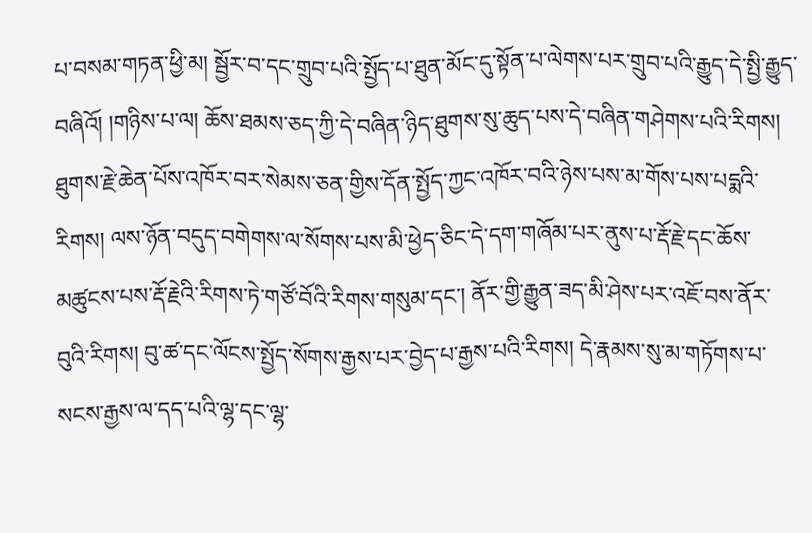པ་བསམ་གཏན་ཕྱི་མ། སྦྱོར་བ་དང་གྲུབ་པའི་སྤྱོད་པ་ཐུན་མོང་དུ་སྟོན་པ་ལེགས་པར་གྲུབ་པའི་རྒྱུད་དེ་སྤྱི་རྒྱུད་བཞིའོ། །གཉིས་པ་ལ། ཆོས་ཐམས་ཅད་ཀྱི་དེ་བཞིན་ཉིད་ཐུགས་སུ་ཆུད་པས་དེ་བཞིན་གཤེགས་པའི་རིགས། ཐུགས་རྗེ་ཆེན་པོས་འཁོར་བར་སེམས་ཅན་གྱིས་དོན་སྤྱོད་ཀྱང་འཁོར་བའི་ཉེས་པས་མ་གོས་པས་པདྨའི་རིགས། ལས་ཉོན་བདུད་བགེགས་ལ་སོགས་པས་མི་ཕྱེད་ཅིང་དེ་དག་གཞོམ་པར་ནུས་པ་རྡོ་རྗེ་དང་ཆོས་མཚུངས་པས་རྡོ་རྗེའི་རིགས་ཏེ་གཙོ་བོའི་རིགས་གསུམ་དང་། ནོར་གྱི་རྒྱུན་ཟད་མི་ཤེས་པར་འཇོ་བས་ནོར་བུའི་རིགས། བུ་ཚ་དང་ལོངས་སྤྱོད་སོགས་རྒྱས་པར་བྱེད་པ་རྒྱས་པའི་རིགས། དེ་རྣམས་སུ་མ་གཏོགས་པ་སངས་རྒྱས་ལ་དད་པའི་ལྷ་དང་ལྷ་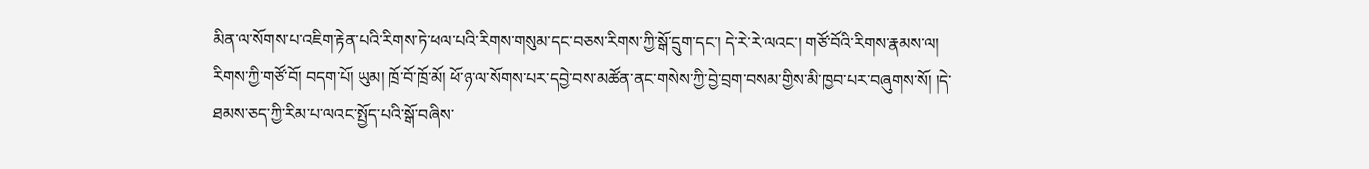མིན་ལ་སོགས་པ་འཇིག་རྟེན་པའི་རིགས་ཏེ་ཕལ་པའི་རིགས་གསུམ་དང་བཅས་རིགས་ཀྱི་སྒོ་དྲུག་དང་། དེ་རེ་རེ་ལའང་། གཙོ་བོའི་རིགས་རྣམས་ལ། རིགས་ཀྱི་གཙོ་བོ། བདག་པོ། ཡུམ། ཁྲོ་བོ་ཁྲོ་མོ། ཕོ་ཉ་ལ་སོགས་པར་དབྱེ་བས་མཚོན་ནང་གསེས་ཀྱི་བྱེ་བྲག་བསམ་གྱིས་མི་ཁྱབ་པར་བཞུགས་སོ། །དེ་ཐམས་ཅད་ཀྱི་རིམ་པ་ལའང་སྤྱོད་པའི་སྒོ་བཞིས་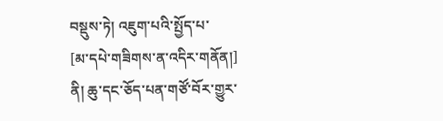བསྡུས་ཏེ། འཇུག་པའི་སྤྱོད་པ་
[མ་དཔེ་གཟིགས་ན་འདིར་གནོན།]
ནི། ཆུ་དང་ཅོད་པན་གཙོ་བོར་གྱུར་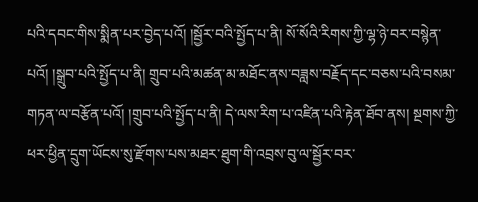པའི་དབང་གིས་སྨིན་པར་བྱེད་པའོ། །སྦྱོར་བའི་སྤྱོད་པ་ནི། སོ་སོའི་རིགས་ཀྱི་ལྷ་ཉེ་བར་བསྙེན་པའོ། །སྒྲུབ་པའི་སྤྱོད་པ་ནི། གྲུབ་པའི་མཚན་མ་མཐོང་ནས་བཟླས་བརྗོད་དང་བཅས་པའི་བསམ་གཏན་ལ་བརྩོན་པའོ། །གྲུབ་པའི་སྤྱོད་པ་ནི། དེ་ལས་རིག་པ་འཛིན་པའི་རྟེན་ཐོབ་ནས། སྔགས་ཀྱི་ཕར་ཕྱིན་དྲུག་ཡོངས་སུ་རྫོགས་པས་མཐར་ཐུག་གི་འབྲས་བུ་ལ་སྦྱོར་བར་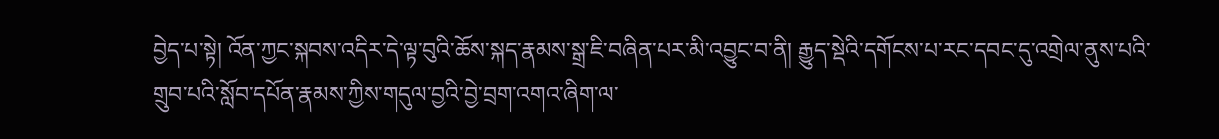བྱེད་པ་སྟེ། འོན་ཀྱང་སྐབས་འདིར་དེ་ལྟ་བུའི་ཆོས་སྐད་རྣམས་སྒྲ་ཇི་བཞིན་པར་མི་འབྱུང་བ་ནི། རྒྱུད་སྡེའི་དགོངས་པ་རང་དབང་དུ་འགྲེལ་ནུས་པའི་གྲུབ་པའི་སློབ་དཔོན་རྣམས་ཀྱིས་གདུལ་བྱའི་བྱེ་བྲག་འགའ་ཞིག་ལ་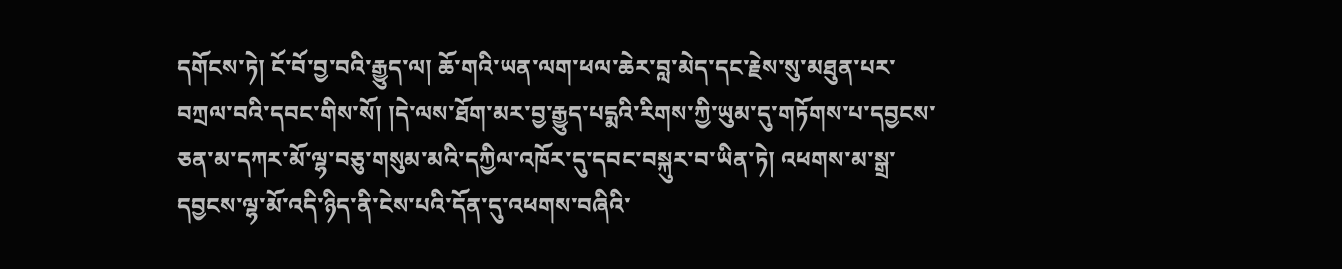དགོངས་ཏེ། ངོ་བོ་བྱ་བའི་རྒྱུད་ལ། ཆོ་གའི་ཡན་ལག་ཕལ་ཆེར་བླ་མེད་དང་རྗེས་སུ་མཐུན་པར་བཀྲལ་བའི་དབང་གིས་སོ། །དེ་ལས་ཐོག་མར་བྱ་རྒྱུད་པདྨའི་རིགས་ཀྱི་ཡུམ་དུ་གཏོགས་པ་དབྱངས་ཅན་མ་དཀར་མོ་ལྷ་བཅུ་གསུམ་མའི་དཀྱིལ་འཁོར་དུ་དབང་བསྐུར་བ་ཡིན་ཏེ། འཕགས་མ་སྒྲ་དབྱངས་ལྷ་མོ་འདི་ཉིད་ནི་ངེས་པའི་དོན་དུ་འཕགས་བཞིའི་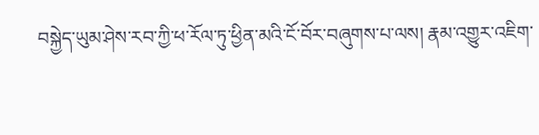བསྐྱེད་ཡུམ་ཤེས་རབ་ཀྱི་ཕ་རོལ་ཏུ་ཕྱིན་མའི་ངོ་བོར་བཞུགས་པ་ལས། རྣམ་འགྱུར་འཇིག་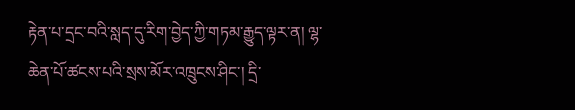རྟེན་པ་དྲང་བའི་སླད་དུ་རིག་བྱེད་ཀྱི་གཏམ་རྒྱུད་ལྟར་ན། ལྷ་ཆེན་པོ་ཚངས་པའི་སྲས་མོར་འཁྲུངས་ཤིང་། དྲི་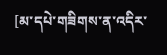[མ་དཔེ་གཟིགས་ན་འདིར་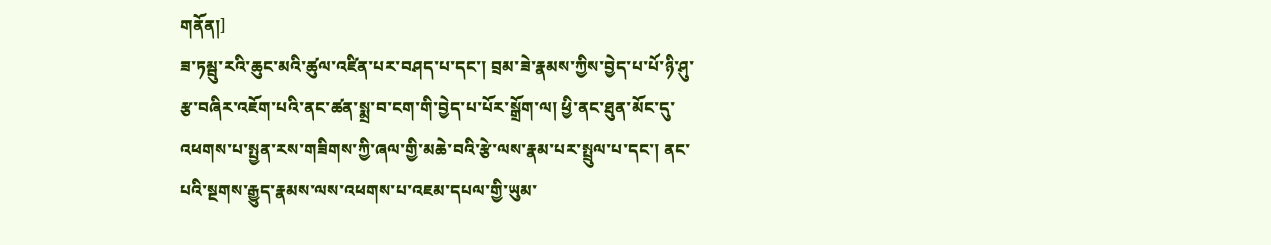གནོན།]
ཟ་ཏམྦུ་རའི་ཆུང་མའི་ཚུལ་འཛིན་པར་བཤད་པ་དང་། བྲམ་ཟེ་རྣམས་ཀྱིས་བྱེད་པ་པོ་ཉི་ཤུ་རྩ་བཞིར་འཇོག་པའི་ནང་ཚན་སྨྲ་བ་ངག་གི་བྱེད་པ་པོར་སྒྲོག་ལ། ཕྱི་ནང་ཐུན་མོང་དུ་འཕགས་པ་སྤྱན་རས་གཟིགས་ཀྱི་ཞལ་གྱི་མཆེ་བའི་རྩེ་ལས་རྣམ་པར་སྤྲུལ་པ་དང་། ནང་པའི་སྔགས་རྒྱུད་རྣམས་ལས་འཕགས་པ་འཇམ་དཔལ་གྱི་ཡུམ་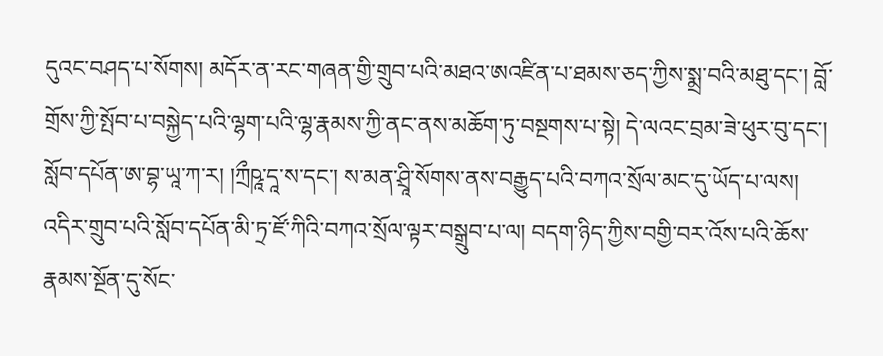དུའང་བཤད་པ་སོགས། མདོར་ན་རང་གཞན་གྱི་གྲུབ་པའི་མཐའ་ཨའཛིན་པ་ཐམས་ཅད་ཀྱིས་སྨྲ་བའི་མཐུ་དང་། བློ་གྲོས་ཀྱི་སྤོབ་པ་བསྐྱེད་པའི་ལྷག་པའི་ལྷ་རྣམས་ཀྱི་ནང་ནས་མཆོག་ཏུ་བསྔགས་པ་སྟེ། དེ་ལའང་བྲམ་ཟེ་ཕུར་བུ་དང་། སློབ་དཔོན་ཨ་བྷ་ཡཱ་ཀ་ར། །ཀྲྀཥཱ་དཱ་ས་དང་། ས་མན་ཤྲཱི་སོགས་ནས་བརྒྱུད་པའི་བཀའ་སྲོལ་མང་དུ་ཡོད་པ་ལས། འདིར་གྲུབ་པའི་སློབ་དཔོན་མི་ཏྲ་ཛོ་ཀིའི་བཀའ་སྲོལ་ལྟར་བསྒྲུབ་པ་ལ། བདག་ཉིད་ཀྱིས་བགྱི་བར་འོས་པའི་ཆོས་རྣམས་སྔོན་དུ་སོང་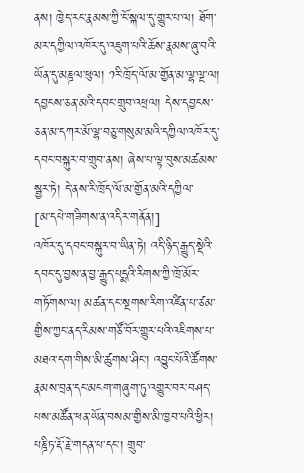ནས། ཁྱེད་རང་རྣམས་ཀྱི་ངོ་སྐལ་དུ་གྱུར་པ་ལ། ཐོག་མར་དཀྱིལ་འཁོར་དུ་འཇུག་པའི་ཆོས་རྣམས་ཞུ་བའི་ཡོན་དུ་མཎྜལ་ཕུལ། ༡རི་ཁྲོད་ལོ་མ་གྱོན་མ་ལྷ་ལྔ་ལ། དབྱངས་ཅན་མའི་དབང་གྲུབ་འཕྲལ། དེས་དབྱངས་ཅན་མ་དཀར་མོ་ལྷ་བཅུ་གསུམ་མའི་དཀྱིལ་འཁོར་དུ་དབང་བསྐུར་བ་གྲུབ་ནས། ཞེས་པ་ལྟ་བུས་མཚམས་སྦྱར་ཏེ། དེ་ནས་རི་ཁྲོད་ལོ་མ་གྱོན་མའི་དཀྱིལ་
[མ་དཔེ་གཟིགས་ན་འདིར་གནོན།]
འཁོར་དུ་དབང་བསྐུར་བ་ཡིན་ཏེ། འདི་ཉིད་རྒྱུད་སྡེའི་དབང་དུ་བྱས་ན་བྱ་རྒྱུད་པདྨའི་རིགས་ཀྱི་ཁྲོ་མོར་གཏོགས་ལ། མཚན་དང་སྔགས་རིག་འཛིན་པ་ཙམ་གྱིས་ཀྱང་ནད་རིམས་གཙོ་བོར་གྱུར་པའི་འཇིགས་པ་མཐའ་དག་གིས་མི་ཚུགས་ཤིང་། འབྱུང་པོའི་ཚོགས་རྣམས་བྲན་དང་མངག་གཞུག་ཏུ་འགྱུར་བར་བཤད་པས་མཚོན་ཕན་ཡོན་བསམ་གྱིས་མི་ཁྱབ་པའི་ཕྱིར། པཎྜིཏ་རྡོ་རྗེ་གདན་པ་དང་། གྲུབ་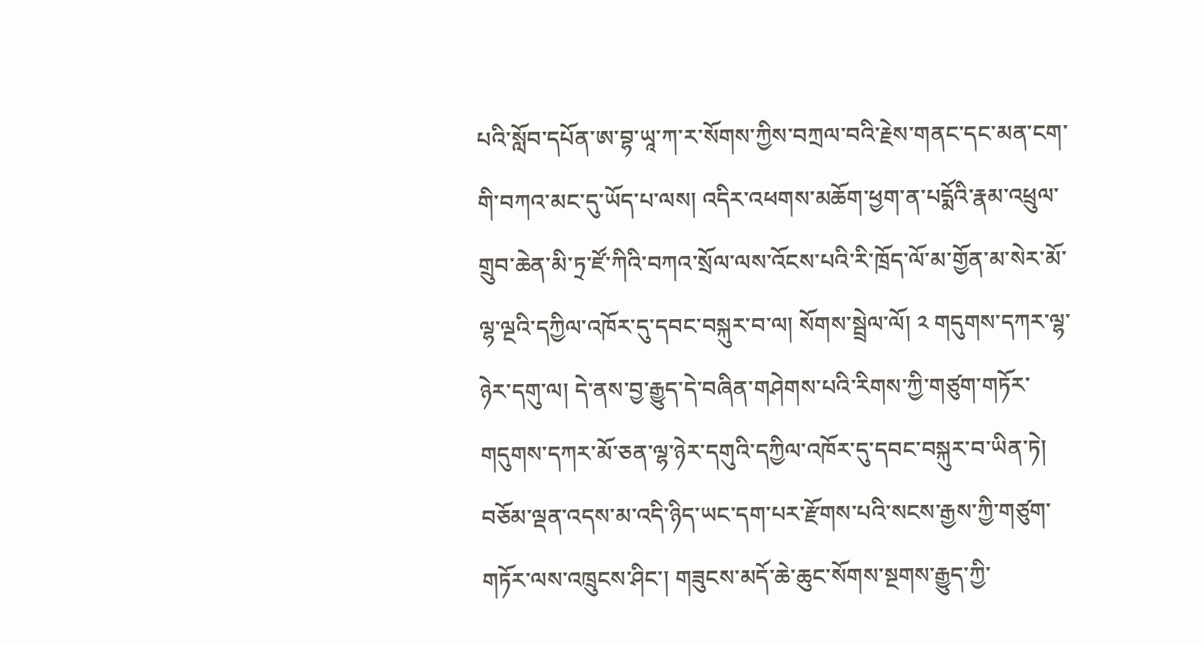པའི་སློབ་དཔོན་ཨ་བྷ་ཡཱ་ཀ་ར་སོགས་ཀྱིས་བཀྲལ་བའི་རྗེས་གནང་དང་མན་ངག་གི་བཀའ་མང་དུ་ཡོད་པ་ལས། འདིར་འཕགས་མཆོག་ཕྱག་ན་པདྨོའི་རྣམ་འཕྲུལ་གྲུབ་ཆེན་མི་ཏྲ་ཛོ་ཀིའི་བཀའ་སྲོལ་ལས་འོངས་པའི་རི་ཁྲོད་ལོ་མ་གྱོན་མ་སེར་མོ་ལྷ་ལྔའི་དཀྱིལ་འཁོར་དུ་དབང་བསྐུར་བ་ལ། སོགས་སྦྲེལ་ལོ། ༢ གདུགས་དཀར་ལྷ་ཉེར་དགུ་ལ། དེ་ནས་བྱ་རྒྱུད་དེ་བཞིན་གཤེགས་པའི་རིགས་ཀྱི་གཙུག་གཏོར་གདུགས་དཀར་མོ་ཅན་ལྷ་ཉེར་དགུའི་དཀྱིལ་འཁོར་དུ་དབང་བསྐུར་བ་ཡིན་ཏེ། བཅོམ་ལྡན་འདས་མ་འདི་ཉིད་ཡང་དག་པར་རྫོགས་པའི་སངས་རྒྱས་ཀྱི་གཙུག་གཏོར་ལས་འཁྲུངས་ཤིང་། གཟུངས་མདོ་ཆེ་ཆུང་སོགས་སྔགས་རྒྱུད་ཀྱི་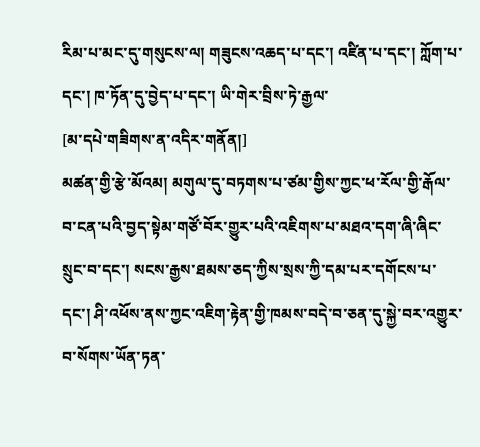རིམ་པ་མང་དུ་གསུངས་ལ། གཟུངས་འཆད་པ་དང་། འཛིན་པ་དང་། ཀློག་པ་དང་། ཁ་ཏོན་དུ་བྱེད་པ་དང་། ཡི་གེར་བྲིས་ཏེ་རྒྱལ་
[མ་དཔེ་གཟིགས་ན་འདིར་གནོན།]
མཚན་གྱི་རྩེ་མོའམ། མགུལ་དུ་བཏགས་པ་ཙམ་གྱིས་ཀྱང་ཕ་རོལ་གྱི་རྒོལ་བ་ངན་པའི་བྱད་སྟེམ་གཙོ་བོར་གྱུར་པའི་འཇིགས་པ་མཐའ་དག་ཞི་ཞིང་སྲུང་བ་དང་། སངས་རྒྱས་ཐམས་ཅད་ཀྱིས་སྲས་ཀྱི་དམ་པར་དགོངས་པ་དང་། ཤི་འཕོས་ནས་ཀྱང་འཇིག་རྟེན་གྱི་ཁམས་བདེ་བ་ཅན་དུ་སྐྱེ་བར་འགྱུར་བ་སོགས་ཡོན་ཏན་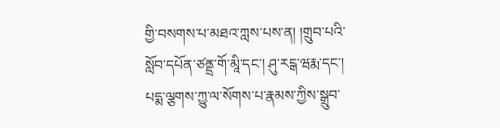གྱི་བསགས་པ་མཐའ་ཀླས་པས་ན། །གྲུབ་པའི་སློབ་དཔོན་ཙནྡྲ་གོ་མཱི་དང་། ཤུ་རངྒ་ཝརྨ་དང་། པདྨ་ལྕགས་ཀྱུ་ལ་སོགས་པ་རྣམས་ཀྱིས་སྒྲུབ་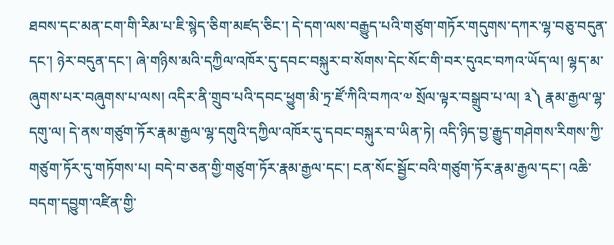ཐབས་དང་མན་ངག་གི་རིམ་པ་ཇི་སྙེད་ཅིག་མཛད་ཅིང་། དེ་དག་ལས་བརྒྱུད་པའི་གཙུག་གཏོར་གདུགས་དཀར་ལྷ་བཅུ་བདུན་དང་། ཉེར་བདུན་དང་། ཞེ་གཉིས་མའི་དཀྱིལ་འཁོར་དུ་དབང་བསྐུར་བ་སོགས་དེང་སོང་གི་བར་དུའང་བཀའ་ཡོད་ལ། ལྷད་མ་ཞུགས་པར་བཞུགས་པ་ལས། འདིར་ནི་གྲུབ་པའི་དབང་ཕྱུག་མི་ཏྲ་ཛོ་ཀིའི་བཀའ་༧ སྲོལ་ལྟར་བསྒྲུབ་པ་ལ། ༣༽ རྣམ་རྒྱལ་ལྷ་དགུ་ལ། དེ་ནས་གཙུག་ཏོར་རྣམ་རྒྱལ་ལྷ་དགུའི་དཀྱིལ་འཁོར་དུ་དབང་བསྐུར་བ་ཡིན་ཏེ། འདི་ཉིད་བྱ་རྒྱུད་གཤེགས་རིགས་ཀྱི་གཙུག་ཏོར་དུ་གཏོགས་པ། བདེ་བ་ཅན་གྱི་གཙུག་ཏོར་རྣམ་རྒྱལ་དང་། ངན་སོང་སྦྱོང་བའི་གཙུག་ཏོར་རྣམ་རྒྱལ་དང་། འཆི་བདག་དབྱུག་འཛིན་གྱི་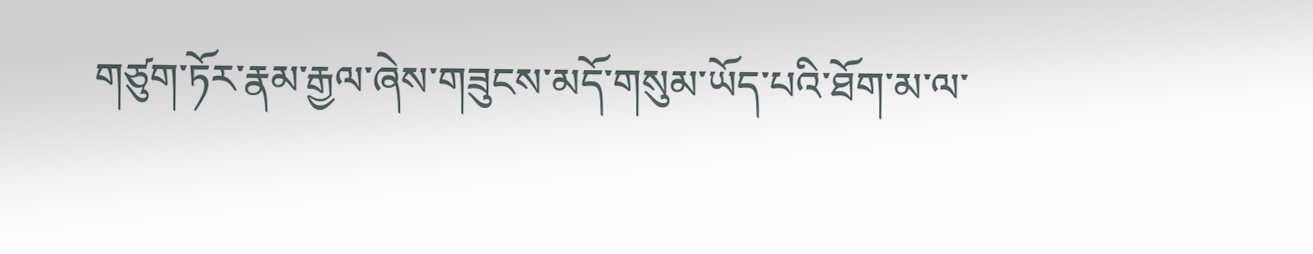གཙུག་ཏོར་རྣམ་རྒྱལ་ཞེས་གཟུངས་མདོ་གསུམ་ཡོད་པའི་ཐོག་མ་ལ་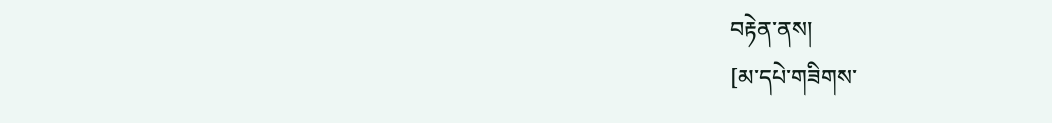བརྟེན་ནས།
[མ་དཔེ་གཟིགས་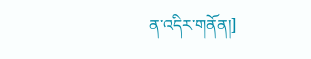ན་འདིར་གནོན།]